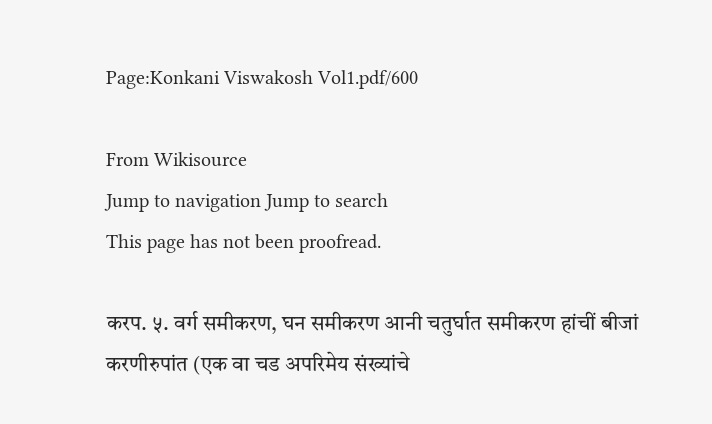Page:Konkani Viswakosh Vol1.pdf/600

From Wikisource
Jump to navigation Jump to search
This page has not been proofread.

करप. ५. वर्ग समीकरण, घन समीकरण आनी चतुर्घात समीकरण हांचीं बीजां करणीरुपांत (एक वा चड अपरिमेय संख्यांचे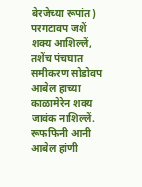बेरजेच्या रूपांत) परगटावप जशें शक्य आशिल्लें, तशेंच पंचघात समीकरण सोडोवप आबेल हाच्या काळामेरेन शक्य जावंक नाशिल्लें. रूफफिनी आनी आबेल हांणी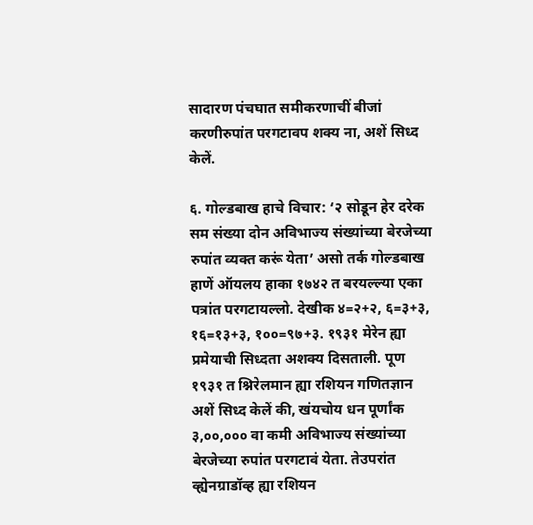सादारण पंचघात समीकरणाचीं बीजां करणीरुपांत परगटावप शक्य ना, अशें सिध्द केलें.

६. गोल्डबाख हाचे विचार: ‘२ सोडून हेर दरेक सम संख्या दोन अविभाज्य संख्यांच्या बेरजेच्या रुपांत व्यक्त करूं येता’ असो तर्क गोल्डबाख हाणें ऑयलय हाका १७४२ त बरयल्ल्या एका पत्रांत परगटायल्लो. देखीक ४=२+२, ६=३+३, १६=१३+३, १००=९७+३. १९३१ मेरेन ह्या प्रमेयाची सिध्दता अशक्य दिसताली. पूण १९३१ त श्निरेलमान ह्या रशियन गणितज्ञान अशें सिध्द केलें की, खंयचोय धन पूर्णांक ३,००,००० वा कमी अविभाज्य संख्यांच्या बेरजेच्या रुपांत परगटावं येता. तेउपरांत व्ह्येनग्राडॉव्ह ह्या रशियन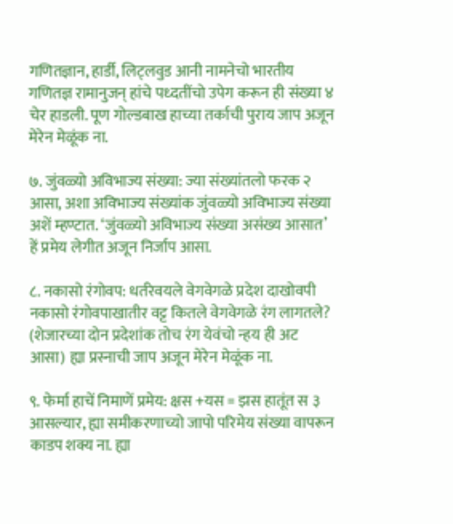गणितज्ञान, हार्डी, लिट्लवुड आनी नामनेचो भारतीय गणितज्ञ रामानुजन् हांचे पध्दतींचो उपेग करून ही संख्या ४ चेर हाडली. पूण गोल्डबाख हाच्या तर्काची पुराय जाप अजून मेरेन मेळूंक ना.

७. जुंवळ्यो अविभाज्य संख्या: ज्या संख्यांतलो फरक २ आसा, अशा अविभाज्य संख्यांक जुंवळ्यो अविभाज्य संख्या अशें म्हण्टात. ‘जुंवळ्यो अविभाज्य संख्या असंख्य आसात’ हें प्रमेय लेगीत अजून निर्जाप आसा.

८. नकासो रंगोवप: धर्तरेवयले वेगवेगळे प्रदेश दाखोवपी नकासो रंगोवपाखातीर वट्ट कितले वेगवेगळे रंग लागतले? (शेजारच्या दोन प्रदेशांक तोच रंग येवंचो न्हय ही अट आसा) ह्या प्रस्नाची जाप अजून मेरेन मेळूंक ना.

९. फेर्मा हाचें निमाणें प्रमेय: क्षस +यस = झस हातूंत स ३ आसल्यार, ह्या समीकरणाच्यो जापो परिमेय संख्या वापरून काडप शक्य ना. ह्या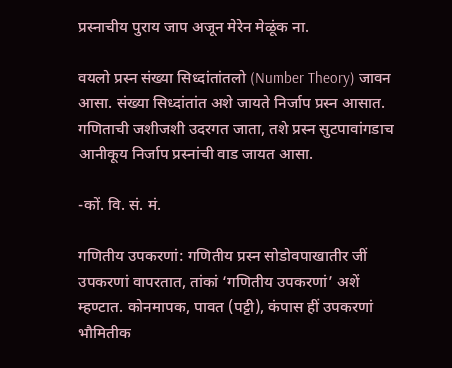प्रस्नाचीय पुराय जाप अजून मेरेन मेळूंक ना.

वयलो प्रस्न संख्या सिध्दांतांतलो (Number Theory) जावन आसा. संख्या सिध्दांतांत अशे जायते निर्जाप प्रस्न आसात. गणिताची जशीजशी उदरगत जाता, तशे प्रस्न सुटपावांगडाच आनीकूय निर्जाप प्रस्नांची वाड जायत आसा.

-कों. वि. सं. मं.

गणितीय उपकरणां: गणितीय प्रस्न सोडोवपाखातीर जीं उपकरणां वापरतात, तांकां ‘गणितीय उपकरणां’ अशें म्हण्टात. कोनमापक, पावत (पट्टी), कंपास हीं उपकरणां भौमितीक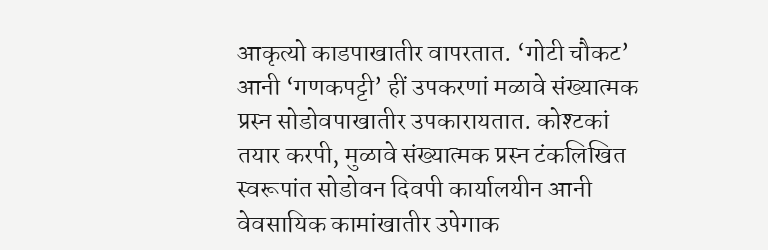आकृत्यो काडपाखातीर वापरतात. ‘गोटी चौकट’ आनी ‘गणकपट्टी’ हीं उपकरणां मळावे संख्यात्मक प्रस्न सोडोवपाखातीर उपकारायतात. कोश्टकां तयार करपी, मुळावे संख्यात्मक प्रस्न टंकलिखित स्वरूपांत सोडोवन दिवपी कार्यालयीन आनी वेवसायिक कामांखातीर उपेगाक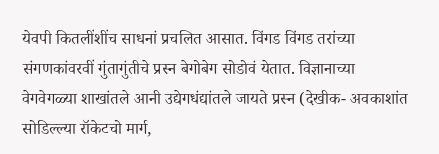येवपी कितलींशींच साधनां प्रचलित आसात. विंगड विंगड तरांच्या संगणकांवरवीं गुंतागुंतीचे प्रस्न बेगोबेग सोडोवं येतात. विज्ञानाच्या वेगवेगळ्या शाखांतले आनी उद्येगधंद्यांतले जायते प्रस्न (देखीक- अवकाशांत सोडिल्ल्या रॉकेटचो मार्ग,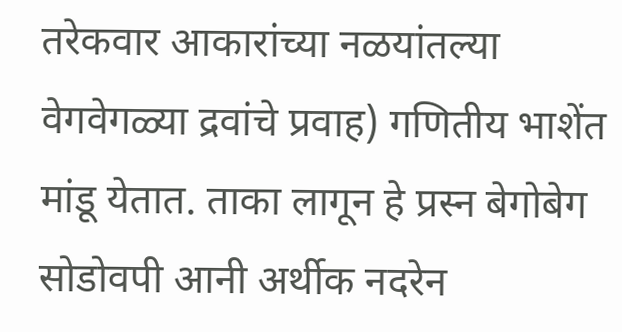तरेकवार आकारांच्या नळयांतल्या वेगवेगळ्या द्रवांचे प्रवाह) गणितीय भाशेंत मांडू येतात. ताका लागून हे प्रस्न बेगोबेग सोडोवपी आनी अर्थीक नदरेन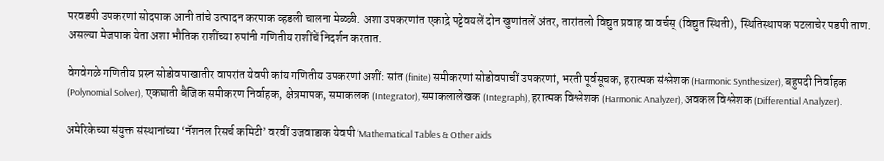परवडपी उपकरणां सोदपाक आनी तांचे उत्पादन करपाक व्हडली चालना मेळ्ळी. अशा उपकरणांत एकाद्रे पट्टेवयलें दोन खुणांतलें अंतर, तारांतलो विद्युत प्रवाह वा वर्चस् (विद्युत स्थिती), स्थितिस्थापक पटलाचेर पडपी ताण. असल्या मेजपाक येता अशा भौतिक राशींच्या रुपांनी गणितीय राशींचें निदर्शन करतात.

वेगवेगळे गणितीय प्रस्न सोडोवपाखातीर वापरांत येवपी कांय गणितीय उपकरणां अशीं: सांत (finite) समीकरणां सोडोवपाचीं उपकरणां, भरती पूर्वसूचक, हरात्मक संश्लेशक (Harmonic Synthesizer), बहुपदी निर्वाहक (Polynomial Solver), एकघाती बैजिक समीकरण निर्वाहक, क्षेत्रमापक, समाकलक (Integrator), समाकलालेखक (Integraph), हरात्मक विश्लेशक (Harmonic Analyzer), अवकल विश्लेशक (Differential Analyzer).

अमेरिकेच्या संयुक्त संस्थानांच्या ‘नॅशनल रिसर्च कमिटी’ वरवीं उजवाडाक येवपी ‘Mathematical Tables & Other aids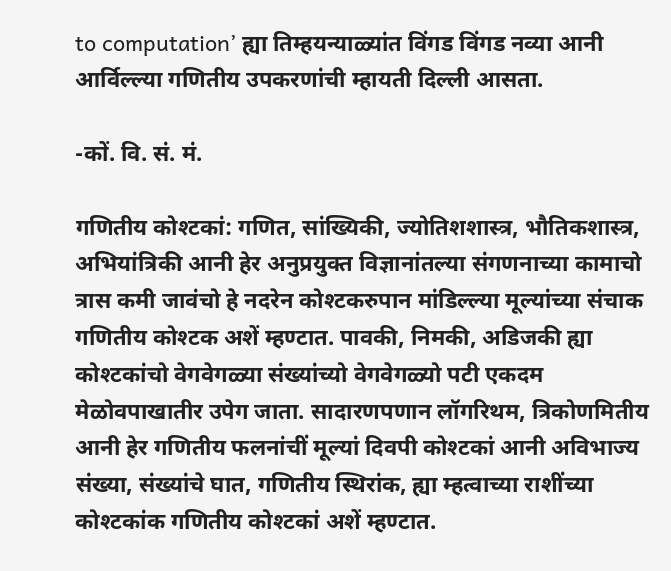to computation’ ह्या तिम्हयन्याळ्यांत विंगड विंगड नव्या आनी आर्विल्ल्या गणितीय उपकरणांची म्हायती दिल्ली आसता.

-कों. वि. सं. मं.

गणितीय कोश्टकां: गणित, सांख्यिकी, ज्योतिशशास्त्र, भौतिकशास्त्र, अभियांत्रिकी आनी हेर अनुप्रयुक्त विज्ञानांतल्या संगणनाच्या कामाचो त्रास कमी जावंचो हे नदरेन कोश्टकरुपान मांडिल्ल्या मूल्यांच्या संचाक गणितीय कोश्टक अशें म्हण्टात. पावकी, निमकी, अडिजकी ह्या कोश्टकांचो वेगवेगळ्या संख्यांच्यो वेगवेगळ्यो पटी एकदम मेळोवपाखातीर उपेग जाता. सादारणपणान लॉगरिथम, त्रिकोणमितीय आनी हेर गणितीय फलनांचीं मूल्यां दिवपी कोश्टकां आनी अविभाज्य संख्या, संख्यांचे घात, गणितीय स्थिरांक, ह्या म्हत्वाच्या राशींच्या कोश्टकांक गणितीय कोश्टकां अशें म्हण्टात.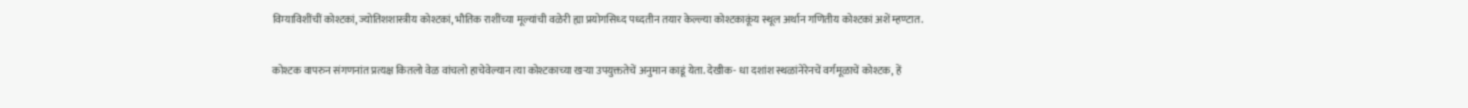विम्याविशींचीं कोश्टकां, ज्योतिशशास्त्रीय कोश्टकां, भौतिक राशींच्या मूल्यांची वळेरी ह्या प्रयोगसिध्द पध्दतीन तयार केल्ल्या कोश्टकाकूंय स्थूल अर्थान गणितीय कोश्टकां अशें म्हण्टात.

कोश्टक वापरुन संगणनांत प्रत्यक्ष कितलो वेळ वांचलो हाचेवेल्यान त्या कोश्टकाच्या खऱ्या उपयुक्ततेचें अनुमान काडूं येता. देखीक- धा दशांश स्थळांनेरेनचें वर्गमूळाचें कोश्टक, हें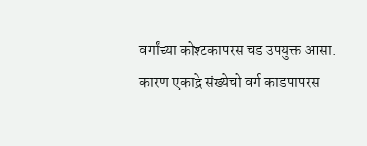वर्गांच्या कोश्टकापरस चड उपयुक्त आसा. कारण एकाद्रे संख्येचो वर्ग काडपापरस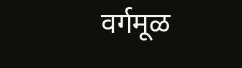वर्गमूळ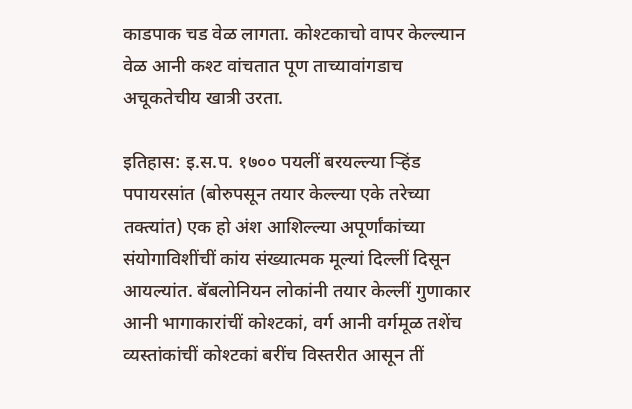काडपाक चड वेळ लागता. कोश्टकाचो वापर केल्ल्यान वेळ आनी कश्ट वांचतात पूण ताच्यावांगडाच अचूकतेचीय खात्री उरता.

इतिहास: इ.स.प. १७०० पयलीं बरयल्ल्या ऱ्हिंड पपायरसांत (बोरुपसून तयार केल्ल्या एके तरेच्या तक्त्यांत) एक हो अंश आशिल्ल्या अपूर्णांकांच्या संयोगाविशींचीं कांय संख्यात्मक मूल्यां दिल्लीं दिसून आयल्यांत. बॅबलोनियन लोकांनी तयार केल्लीं गुणाकार आनी भागाकारांचीं कोश्टकां, वर्ग आनी वर्गमूळ तशेंच व्यस्तांकांचीं कोश्टकां बरींच विस्तरीत आसून तीं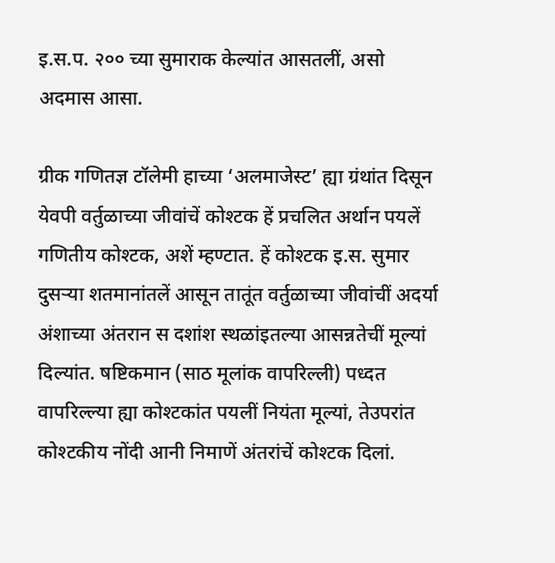इ.स.प. २०० च्या सुमाराक केल्यांत आसतलीं, असो अदमास आसा.

ग्रीक गणितज्ञ टॉलेमी हाच्या ‘अलमाजेस्ट’ ह्या ग्रंथांत दिसून येवपी वर्तुळाच्या जीवांचें कोश्टक हें प्रचलित अर्थान पयलें गणितीय कोश्टक, अशें म्हण्टात. हें कोश्टक इ.स. सुमार दुसऱ्या शतमानांतलें आसून तातूंत वर्तुळाच्या जीवांचीं अदर्या अंशाच्या अंतरान स दशांश स्थळांइतल्या आसन्नतेचीं मूल्यां दिल्यांत. षष्टिकमान (साठ मूलांक वापरिल्ली) पध्दत वापरिल्ल्या ह्या कोश्टकांत पयलीं नियंता मूल्यां, तेउपरांत कोश्टकीय नोंदी आनी निमाणें अंतरांचें कोश्टक दिलां.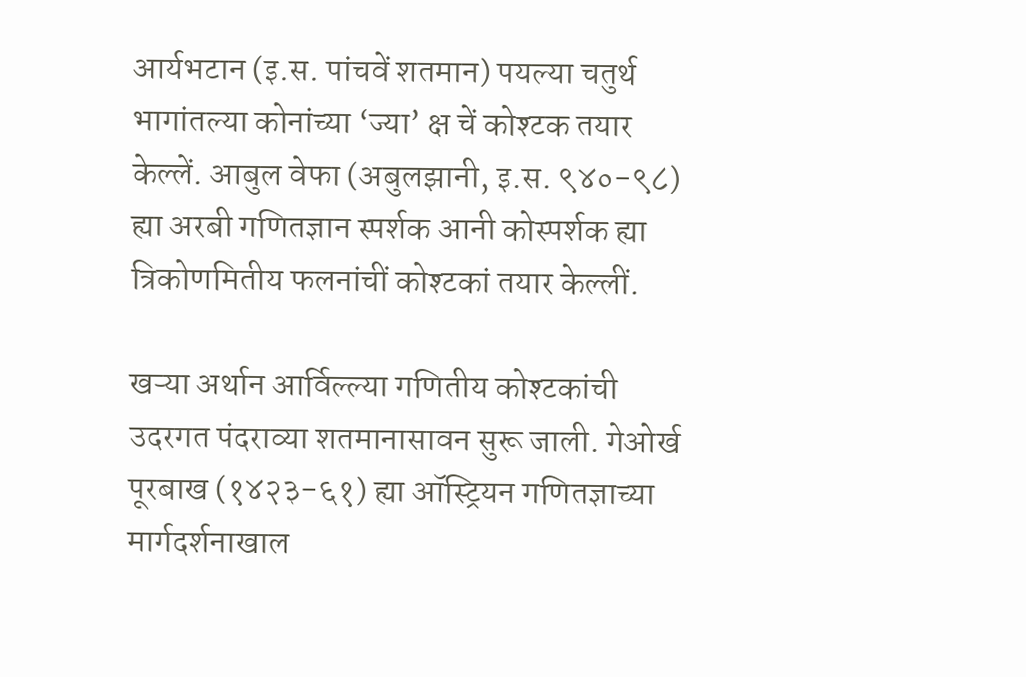आर्यभटान (इ.स. पांचवें शतमान) पयल्या चतुर्थ भागांतल्या कोनांच्या ‘ज्या’ क्ष चें कोश्टक तयार केल्लें. आबुल वेफा (अबुलझानी, इ.स. ९४०-९८) ह्या अरबी गणितज्ञान स्पर्शक आनी कोस्पर्शक ह्या त्रिकोणमितीय फलनांचीं कोश्टकां तयार केल्लीं.

खऱ्या अर्थान आर्विल्ल्या गणितीय कोश्टकांची उदरगत पंदराव्या शतमानासावन सुरू जाली. गेओर्ख पूरबाख (१४२३-६१) ह्या ऑस्ट्रियन गणितज्ञाच्या मार्गदर्शनाखाल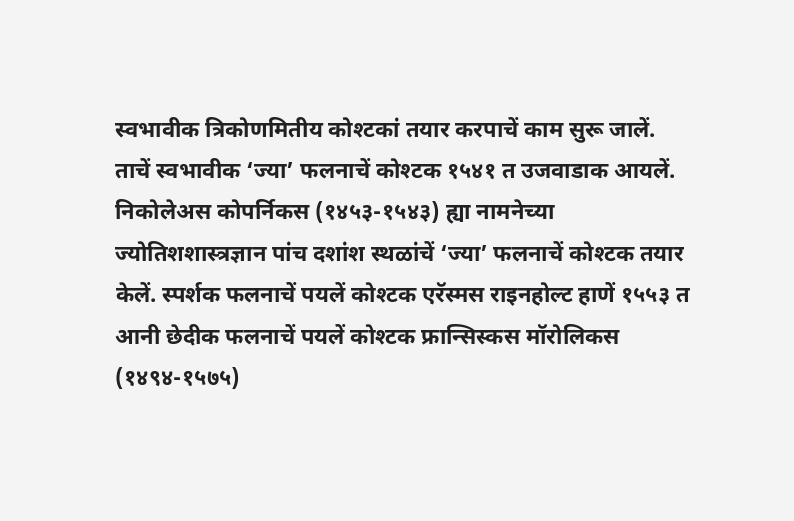स्वभावीक त्रिकोणमितीय कोश्टकां तयार करपाचें काम सुरू जालें. ताचें स्वभावीक ‘ज्या’ फलनाचें कोश्टक १५४१ त उजवाडाक आयलें. निकोलेअस कोपर्निकस (१४५३-१५४३) ह्या नामनेच्या ज्योतिशशास्त्रज्ञान पांच दशांश स्थळांचें ‘ज्या’ फलनाचें कोश्टक तयार केलें. स्पर्शक फलनाचें पयलें कोश्टक एरॅस्मस राइनहोल्ट हाणें १५५३ त आनी छेदीक फलनाचें पयलें कोश्टक फ्रान्सिस्कस मॉरोलिकस (१४९४-१५७५)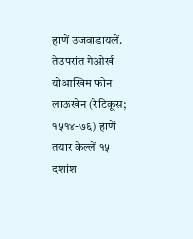हाणें उजवाडायलें. तेउपरांत गेओर्ख योआखिम फोन लाऊखेन (रेटिकूस; १५१४-७६) हाणें तयार केल्लें १५ दशांश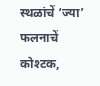स्थळांचें ‘ज्या’ फलनाचें कोश्टक,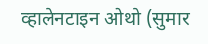व्हालेनटाइन ओथो (सुमार